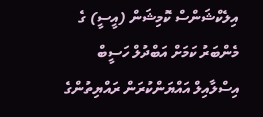އިލެކްޝަންސް ކޮމިޝަން (އީސީ) ގެ މެންބަރު ކަމަށް އަބްދުލް ހަސީބް އިސްލާއިލް އައްޔަންކުރަން ރައްޔިތުންގެ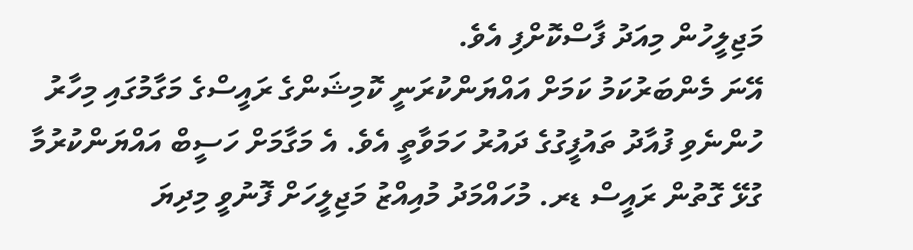މަޖިލީހުން މިއަދު ފާސްކޮށްފި އެވެ.
އޭނަ މެންބަރުކަމު ކަމަށް އައްޔަންކުރަނީ ކޮމިޝަންގެ ރައީސްގެ މަގާމުގައި މިހާރު ހުންނެވި ފުއާދު ތައުފީގުގެ ދައުރު ހަމަވާތީ އެވެ. އެ މަގާމަށް ހަސީބް އައްޔަންކުރުމާ ގުޅޭ ގޮތުން ރައީސް ޑރ. މުހައްމަދު މުއިއްޒު މަޖިލީހަށް ފޮނުވީ މިދިޔަ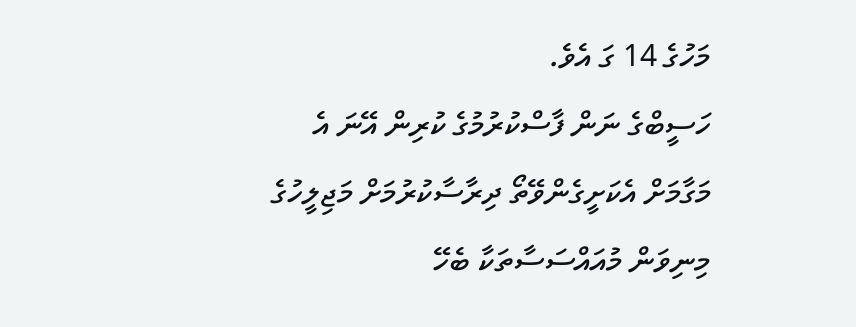މަހުގެ 14 ގަ އެވެ.
ހަސީބްގެ ނަން ފާސްކުރުމުގެ ކުރިން އޭނަ އެ މަގާމަށް އެކަށީގެންވޭތޯ ދިރާސާކުރުމަށް މަޖިލީހުގެ މިނިވަން މުއައްސަސާތަކާ ބެހޭ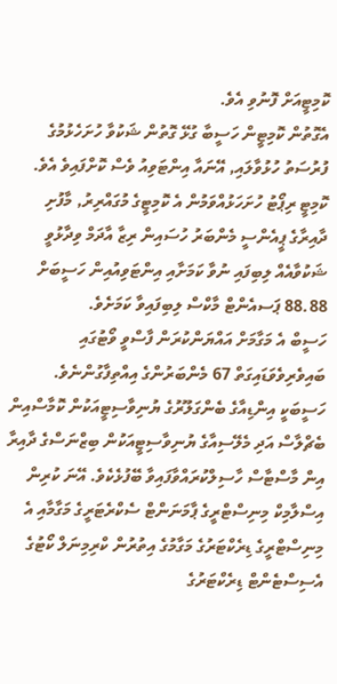ކޮމިޓީއަށް ފޮނުވި އެވެ.
އެގޮތުން ކޮމިޓީން ހަސީބާ ގުޅޭ ގޮތުން ޝަކުވާ ހުށަހެޅުމުގެ ފުރުސަތު ހުޅުވާލައި, އޭނައާ އިންޓަވިއު ވެސް ކޮށްފައިވެ އެވެ. ކޮމިޓީ ރިޕޯޓު ހުށަހަޅުއްވަމުން އެ ކޮމިޓީގެ މުގައްރިރު, މާފުށި ދާއިރާގެ ޕީއެންސީ މެންބަރު ހުސައިން ރިޒާ އާދަމް ވިދާޅުވީ ޝަކުވާއެއް ލިބިފައި ނުވާ ކަމަށާއި އިންޓަވިއުއިން ހަސީބަށް 88.88 ޕަސއެންޓް މާކްސް ލިބިފައިވާ ކަމަށެވެ.
ހަސީބް އެ މަގާމަށް އައްޔަންކުރަން ފާސްވީ ވޯޓުގައި ބައިވެރިވެވަޑައިގަތް 67 މެންބަރުންގެ އިއްތިފާގުންނެވެ.
ހަސީބަކީ އިންޑިއާގެ ބެންގަލޫރުގެ ޔުނިވާސިޓީއަކުން ކޮމާސްއިން ބެޗްލާސް އަދި މެލޭސިއާގެ ޔުނިވާސިޓީއަކުން ބިޒްނަސްގެ ދާއިރާ އިން މާސްޓާސް ހާސިލްކުރައްވާފައިވާ ބޭފުޅެކެވެ. އޭނަ ކުރިން އިސްލާމިކް މިނިސްޓްރީގެ ޕާމަނަންޓް ސެކްރެޓަރީގެ މަގާމާއި އެ މިނިސްޓްރީގެ ޑިރެކްޓަރުގެ މަގާމުގެ އިތުރުން ކްރިމިނަލް ކޯޓުގެ އެސިސްޓެންޓް ޑިރެކްޓަރުގެ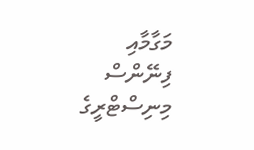މަގާމާއި ފިނޭންސް މިނިސްޓްރީގެ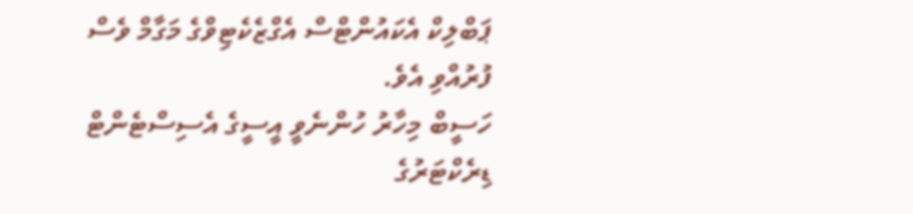ޕަބްލިކް އެކައުންޓްސް އެގްޒެކެޓިވްގެ މަގާމް ވެސް ފުރުއްވި އެވެ.
ހަސީބް މިހާރު ހުންނެވީ އީސީގެ އެސިސްޓެންޓް ޑިރެކްޓަރުގެ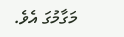މަގާމުގަ އެވެ.